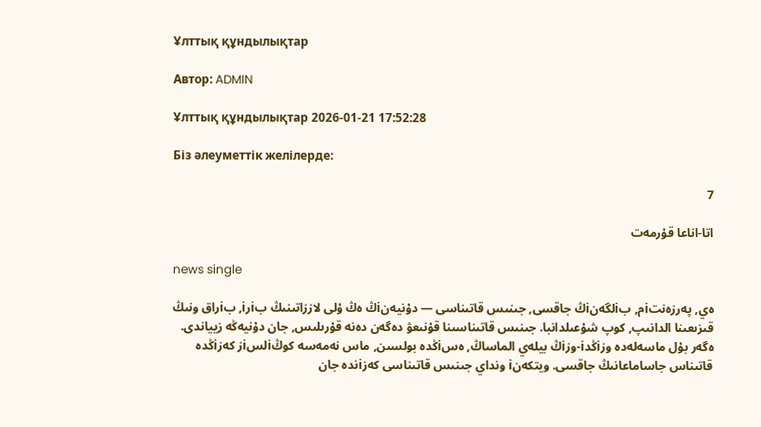Ұлттық құндылықтар

Автор: ADMIN

Ұлттық құндылықтар 2026-01-21 17:52:28

Біз әлеуметтік желілерде:

7

اتا-اناعا قۇرمەت

news single

ەي, پەرزەنتiم, بiلگەنiڭ جاقسى, جىنىس قاتىناسى — دۇنيەنiڭ ەڭ ۇلى لاززاتىنىڭ بiرi, بiراق ونىڭ قىزىعىنا الدانىپ, كوپ شۇعىلدانبا. جىنىس قاتىناسىنا قۇنىعۋ دەگەن دەنە قۇرىلىس, جان دۇنيەڭە زيياندى. ەگەر بۇل ماسەلەدە وزiڭدi-وزiڭ بيلەي الماساڭ, ەسiڭدە بولسىن, ماس نەمەسە كوڭiلسiز كەزiڭدە قاتىناس جاساماعانىڭ جاقسى. ويتكەنi ونداي جىنىس قاتىناسى كەزiندە جان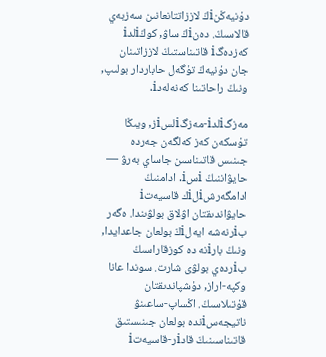دۇنيەڭنiڭ لاززاتتانعانىن سەزبەي قالاسىڭ. دەنiڭ ساۋ, كوڭiلدi كەزدەگi قاتىناستىڭ لاززاتىنان جان دۇنيەڭ تۇگەل حاباردار بولىپ, ونىڭ راحاتىنا كەنەلەدi.

مەزگiلدi-مەزگiلسiز, ويىڭا تۇسكەن كەز كەلگەن جەردە جىنىس قاتىناسىن جاساي بەرۋ — حايۋاننىڭ iسi. ادامنىڭ ادامگەرشiلiك قاسيەتi حايۋاندىقتان اۋلاق بولۋىندا. ەگەر بiرنەشە ايەلiڭ بولعان جاعدايدا, ونىڭ بارiنە دە كوزقاراسىڭ بiردەي بولۋى شارت. سوندا عانا وكپە-اراز, دۇشپاندىقتان قۇتىلاسىڭ. اڭساپ-ساعىنۋ ناتيجەسiندە بولعان جىنىستىق قاتىناسىنىڭ قادiر-قاسيەتi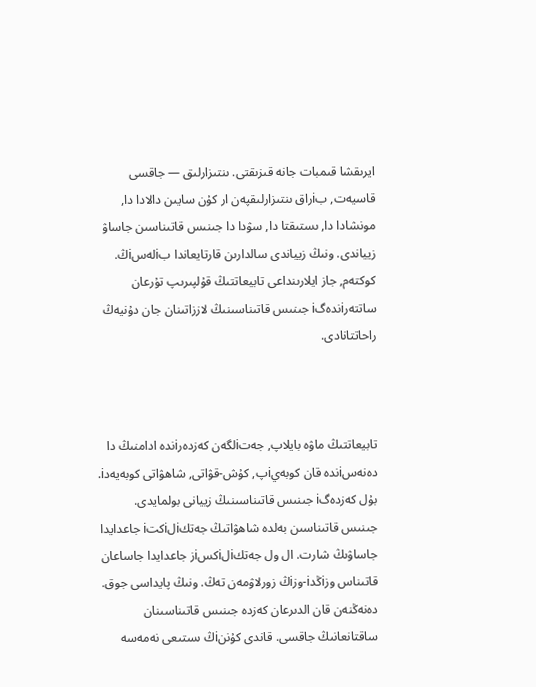ايرىقشا قىمبات جانە قىزىقتى. ىنتىزارلىق — جاقسى قاسيەت, بiراق ىنتىزارلىقپەن ار كۇن سايىن دالادا دا, مونشادا دا, ىستىقتا دا, سۋدا دا جىنىس قاتىناسىن جاساۋ زيياندى. ونىڭ زيياندى سالدارىن قارتايعاندا بiلەسiڭ. كوكتەم, جاز ايلارىنداعى تابيعاتتىڭ قۇلپىرىپ تۇرعان ساتتەرiندەگi جىنىس قاتىناسىنىڭ لاززاتىنان جان دۇنيەڭ راحاتتانادى.



تابيعاتتىڭ ماۋە بايلاپ, جەتiلگەن كەزدەرiندە ادامنىڭ دا دەنەسiندە قان كوبەيiپ, كۇش-قۋاتى, شاھۋاتى كوبەيەدi. بۇل كەزدەگi جىنىس قاتىناسىنىڭ زييانى بولمايدى. جىنىس قاتىناسىن بەلدە شاھۋاتىڭ جەتكiلiكتi جاعدايدا جاساۋىڭ شارت. ال ول جەتكiلiكسiز جاعدايدا جاساعان قاتىناس وزiڭدi-وزiڭ زورلاۋمەن تەڭ. ونىڭ پايداسى جوق. دەنەڭنەن قان الدىرعان كەزدە جىنىس قاتىناسىنان ساقتانعانىڭ جاقسى. قاندى كۇننiڭ ىستىعى نەمەسە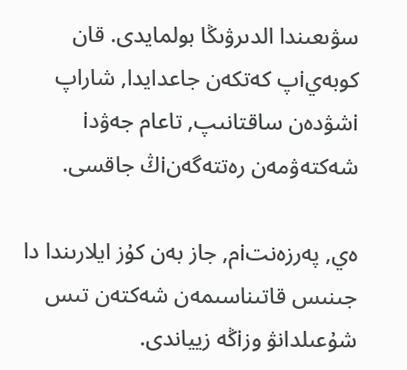سۋىعىندا الدىرۋىڭا بولمايدى. قان كوبەيiپ كەتكەن جاعدايدا, شاراپ iشۋدەن ساقتانىپ, تاعام جەۋدi شەكتەۋمەن رەتتەگەنiڭ جاقسى.

ەي, پەرزەنتiم, جاز بەن كۇز ايلارىندا دا جىنىس قاتىناسىمەن شەكتەن تىس شۇعىلدانۋ وزiڭە زيياندى.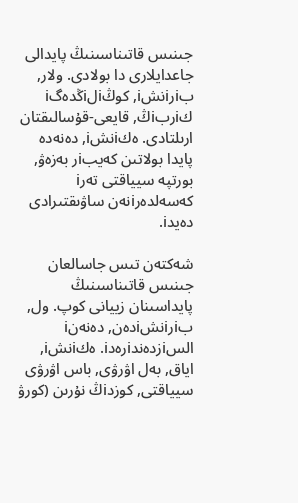جىنىس قاتىناسىنىڭ پايدالى جاعدايلارى دا بولادى. ولار, بiرiنشi, كوڭiلiڭدەگi كiربiڭ, قايعى-قۇسالىقتان ارىلتادى. ەكiنشi, دەنەدە پايدا بولاتىن كەيبiر بەزەۋ, بورتپە سيياقتى تەرi كەسەلدەرiنەن ساۋىقتىرادى دەيدi.

شەكتەن تىس جاسالعان جىنىس قاتىناسىنىڭ پايداسىنان زييانى كوپ. ول, بiرiنشiدەن, دەنەنi السiزدەندiرەدi. ەكiنشi, اياق, بەل اۋرۋى, باس اۋرۋى سيياقتى, كوزدiڭ نۇرىن (كورۋ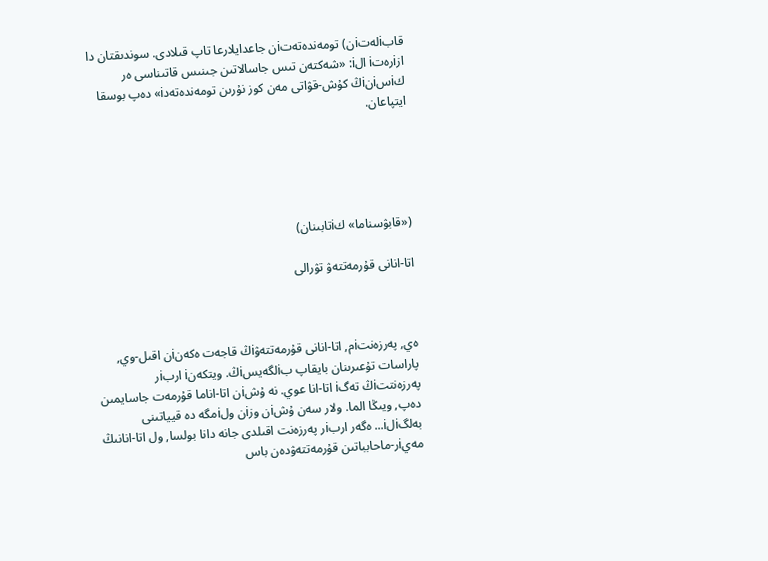قابiلەتiن) تومەندەتەتiن جاعدايلارعا تاپ قىلادى. سوندىقتان دا ازiرەتi الi: «شەكتەن تىس جاسالاتىن جىنىس قاتىناسى ەر كiسiنiڭ كۇش-قۋاتى مەن كوز نۇرىن تومەندەتەدi» دەپ بوسقا ايتپاعان.





(«قابۋسناما» كiتابىنان)

اتا-انانى قۇرمەتتەۋ تۋرالى



ەي, پەرزەنتiم, اتا-انانى قۇرمەتتەۋiڭ قاجەت ەكەنiن اقىل-وي, پاراسات تۇعىرىنان بايقاپ بiلگەيسiڭ. ويتكەنi اربiر پەرزەنتتiڭ تەگi اتا-انا عوي. نە ۇشiن اتا-اناما قۇرمەت جاسايمىن دەپ, ويىڭا الما. ولار سەن ۇشiن وزiن ولiمگە دە قيياتىنى بەلگiلi... ەگەر اربiر پەرزەنت اقىلدى جانە دانا بولسا, ول اتا-انانىڭ مەيiر-ماحابباتىن قۇرمەتتەۋدەن باس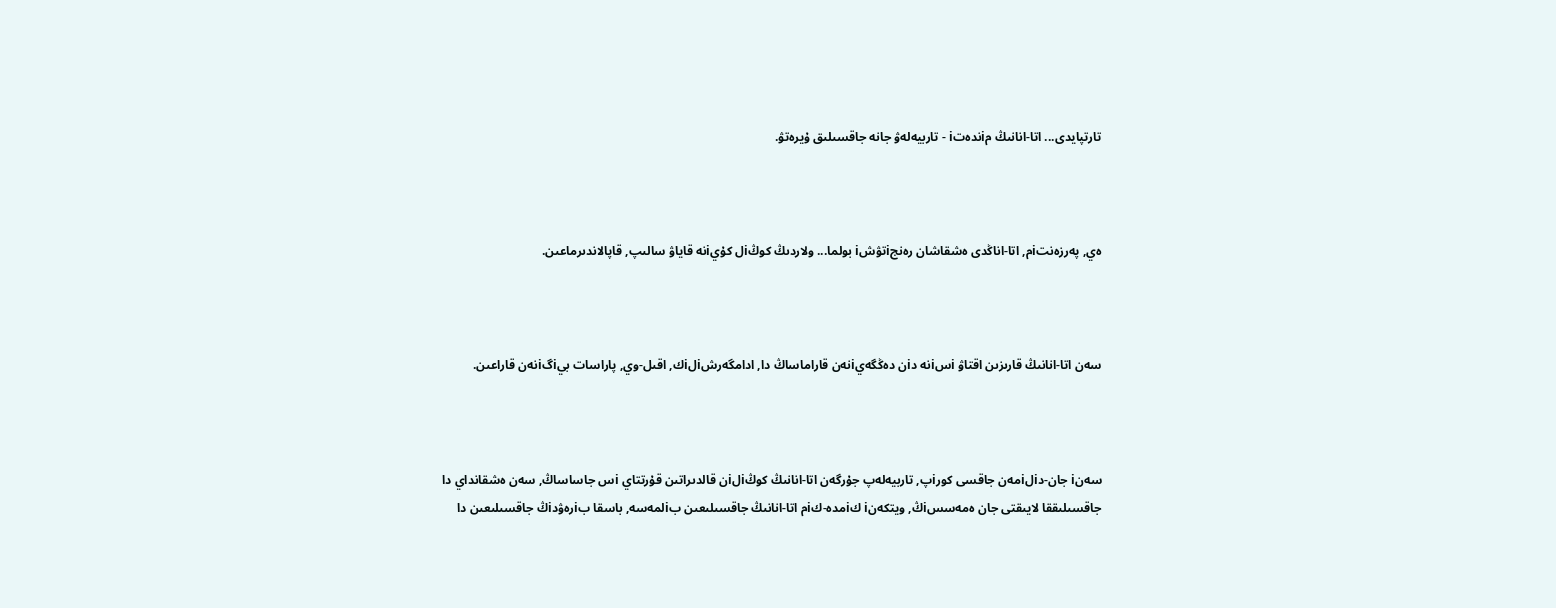تارتپايدى... اتا-انانىڭ مiندەتi - تاربيەلەۋ جانە جاقسىلىق ۇيرەتۋ.



ەي, پەرزەنتiم, اتا-اناڭدى ەشقاشان رەنجiتۋشi بولما... ولاردىڭ كوڭiل كۇيiنە قاياۋ سالىپ, قاپالاندىرماعىن.



سەن اتا-انانىڭ قارىزىن اقتاۋ iسiنە دiن دەڭگەيiنەن قاراماساڭ دا, ادامگەرشiلiك, اقىل-وي, پاراسات بيiگiنەن قاراعىن.



سەنi جان-دiلiمەن جاقسى كورiپ, تاربيەلەپ جۇرگەن اتا-انانىڭ كوڭiلiن قالدىراتىن قۇرتتاي iس جاساساڭ, سەن ەشقانداي دا جاقسىلىققا لايىقتى جان ەمەسسiڭ, ويتكەنi كiمدە-كiم اتا-انانىڭ جاقسىلىعىن بiلمەسە, باسقا بiرەۋدiڭ جاقسىلىعىن دا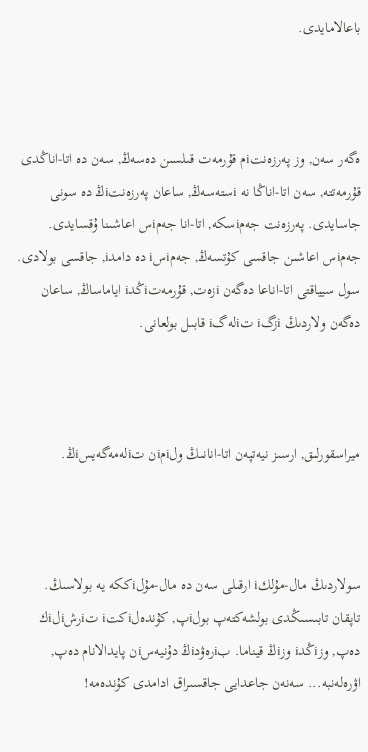باعالامايدى.



ەگەر سەن, وز پەرزەنتiم قۇرمەت قىلسىن دەسەڭ, سەن دە اتا-اناڭدى قۇرمەتتە, سەن اتا-اناڭا نە iستەسەڭ, ساعان پەرزەنتiڭ دە سونى جاسايدى. پەرزەنت جەمiسكە, اتا-انا جەمiس اعاشىنا ۇقسايدى. جەمiس اعاشىن جاقسى كۇتسەڭ, جەمiسi دە دامدi, جاقسى بولادى. سول سيياقتى اتا-اناعا دەگەن iزەت, قۇرمەتiڭدi اياماساڭ, ساعان دەگەن ولاردىڭ iزگi تiلەگi قابىل بولعانى.



ميراسقورلىق, ارسىز نيەتپەن اتا-انانىڭ ولiمiن تiلەمەگەيسiڭ.



سولاردىڭ مال-مۇلكi ارقىلى سەن دە مال-مۇلiككە يە بولاسىڭ. تاپقان تابىسىڭدى بولشەكتەپ بولiپ, كۇندەلiكتi تiرشiلiك دەپ, وزiڭدi وزiڭ قيناما. بiرەۋدiڭ دۇنيەسiن پايدالانام دەپ, اۋرەلەنبە... سەنەن جاعدايى جاقسىراق ادامدى كۇندەمە!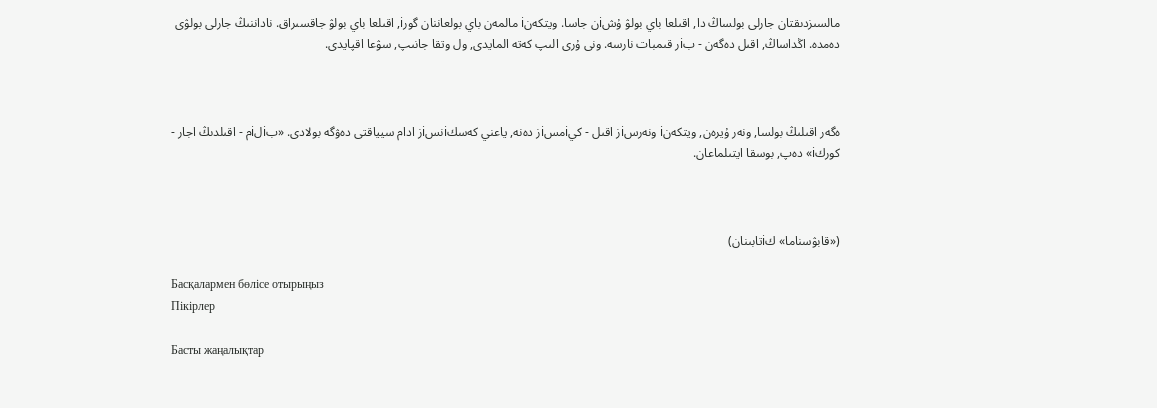مالسىزدىقتان جارلى بولساڭ دا, اقىلعا باي بولۋ ۇشiن جاسا. ويتكەنi مالمەن باي بولعاننان گورi, اقىلعا باي بولۋ جاقسىراق. ناداننىڭ جارلى بولۋى دەمدە. اڭداساڭ, اقىل دەگەن - بiر قىمبات نارسە. ونى ۇرى الىپ كەتە المايدى, ول وتقا جانىپ, سۋعا اقپايدى.



ەگەر اقىلىڭ بولسا, ونەر ۇيرەن, ويتكەنi ونەرسiز اقىل - كيiمسiز دەنە, ياعني كەسكiنسiز ادام سيياقتى دەۋگە بولادى. «بiلiم - اقىلدىڭ اجار - كوركi» دەپ, بوسقا ايتىلماعان.



(«قابۋسناما» كiتابىنان)

Басқалармен бөлісе отырыңыз
Пікірлер

Басты жаңалықтар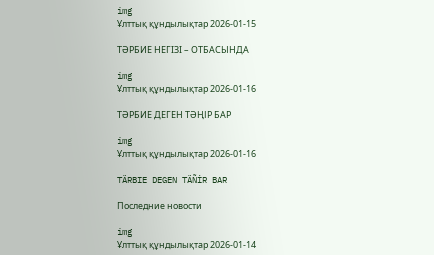img
Ұлттық құндылықтар 2026-01-15

ТӘРБИЕ НЕГIЗI – ОТБАСЫНДА

img
Ұлттық құндылықтар 2026-01-16

ТӘРБИЕ ДЕГЕН ТӘҢІР БАР

img
Ұлттық құндылықтар 2026-01-16

TÄRBIE DEGEN TÄÑİR BAR

Последние новости

img
Ұлттық құндылықтар 2026-01-14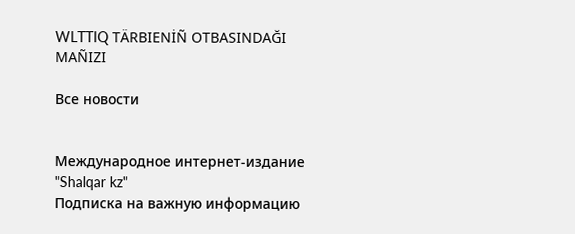WLTTIQ TÄRBIENİÑ OTBASINDAĞI MAÑIZI

Все новости


Международное интернет-издание "Shalqar kz"
Подписка на важную информацию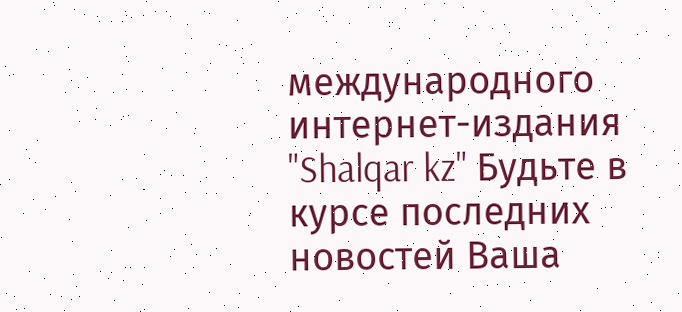международного интернет-издания "Shalqar kz" Будьте в курсе последних новостей Ваша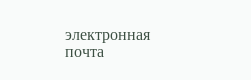электронная почта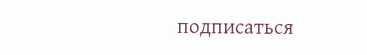подписаться